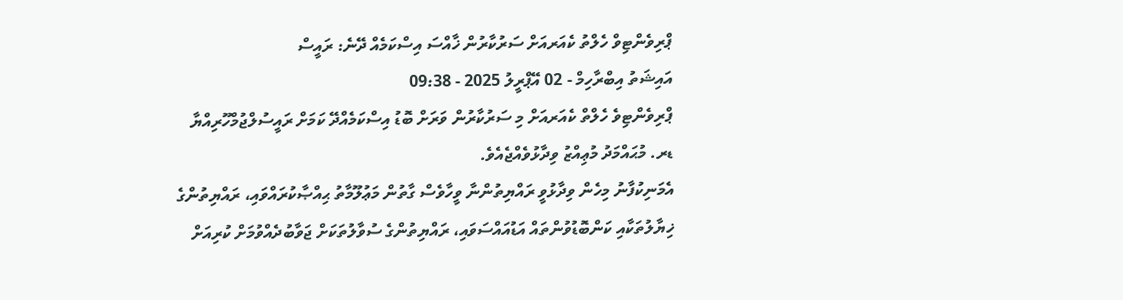ޕްރިވެންޓިވް ހެލްތު ކެއަރއަށް ސަރުކާރުން ޚާއްސަ އިސްކަމެއް ދޭނެ: ރައީސް
އައިޝަތު އިބްރާހިމް - 02 އޭޕްރީލު 2025 - 09:38
ޕްރިވެންޓިވެ ހެލްތް ކެއަރއަށް މި ސަރުކާރުން ވަރަށް ބޮޑު އިސްކަމެއްދޭ ކަމަށް ރައީސުލްޖުމްހޫރިއްޔާ ޑރ. މުޙައްމަދު މުޢިއްޒު ވިދާޅުވެއްޖެއެވެ.
އެމަނިކުފާނު މިހެން ވިދާޅުވީ ރައްޔިތުންނާ ވީހާވެސް ގާތުން މަޢުލޫމާތު ޙިއްޞާކުރައްވައި، ރައްޔިތުންގެ ޚިޔާލުތަކާއި ކަންބޮޑުވުންތައް އަޑުއައްސަވައި، ރައްޔިތުންގެ ސުވާލުތަކަށް ޖަވާބުދެއްވުމަށް ކުރިއަށް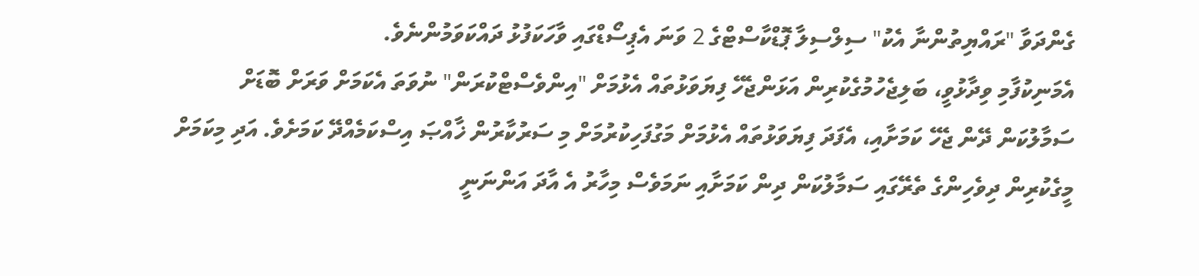ގެންދަވާ "ރައްޔިތުންނާ އެކު" ސިލްސިލާ ޕޮޑްކާސްޓްގެ 2 ވަނަ އެޕިސޯޑްގައި ވާހަކަފުޅު ދައްކަވަމުންނެވެ.
އެމަނިކުފާމި ވިދާޅުވީ، ބަލިޖެހުމުގެކުރިން އަޅަންޖެހޭ ފިޔަވަޅުތައް އެޅުމަށް "އިންވެސްޓްކުރަން" ނުވަތަ އެކަމަށް ވަރަށް ބޮޑަށް ސަމާލުކަން ދޭން ޖެހޭ ކަމަށާއި، އެފަދަ ފިޔަވަޅުތައް އެޅުމަށް މަގުފަހިކުރުމަށް މި ސަރުކާރުން ޚާއްޞަ އިސްކަމެއްދޭ ކަމަށެވެ. އަދި މިކަމަށް މީގެކުރިން ދިވެހިންގެ ތެރޭގައި ސަމާލުކަން ދިން ކަމަށާއި ނަމަވެސް މިހާރު އެ އާދަ އަންނަނީ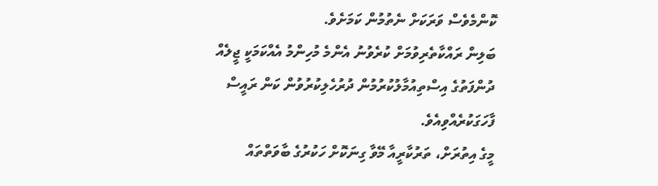ކޮންމެވެސް ވަރަކަށް ނެތުމުން ކަމަށެވެ.
ބަލިން ރައްކާތެރިވުމަށް ކުރެވުނު އެންމެ މުހިންމު އެއްކަމަކީ ޖީލެއް ދުންފަތުގެ އިސްތިއުމާލުކުރުމުން ދުރުހެލިކުރުވުން ކަން ރައީސް ފާހަގަކުރެއްވިއެވެ.
މީގެ އިތުރަށް، ތަރުކާރީއާ މޭވާ ގިނަކޮށް ހަކުރުގެ ބާވަތްތައް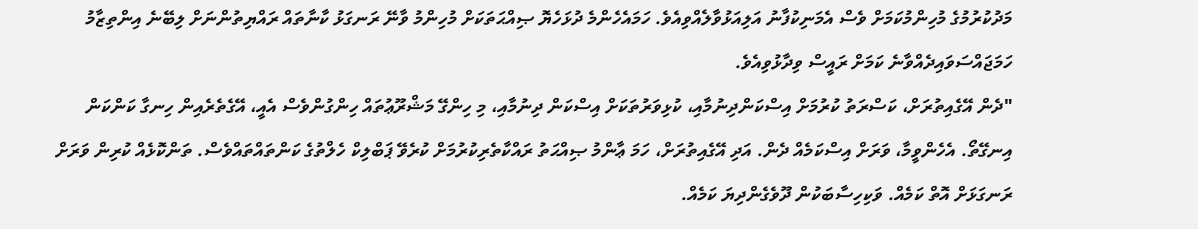މަދުކުރުމުގެ މުހިންމުކަމަށް ވެސް އެމަނިކުފާނު އަލިއަޅުވާލެއްވިއެވެ. ހަމައެހެންމެ ދުޅަހެޔޮ ޞިއްޙަތަކަށް މުހިންމު ވާނޭ ރަނގަޅު ކާނާތައް ރައްޔިތުންނަށް ލިބޭނެ އިންތިޒާމު ހަމަޖައްސަވައިދެއްވާނެ ކަމަށް ރައީސް ވިދާޅުވިއެވެ.
"ދެން އޭގެއިތުރަށް، ކަސްރަތު ކުރުމަށް އިސްކަންދިނުމާއި، ކުޅިވަރުތަކަށް އިސްކަން ދިނުމާއި، މި ހިންގޭ މަޝްރޫޢުތައް ހިންގުންވެސް އެއީ، އޭގެތެރެއިން ހިނގާ ކަންކަން އިނގޭތޯ. އެހެންވީމާ، ވަރަށް އިސްކަމެއް ދެން. އަދި އޭގެއިތުރަށް، ހަމަ ޢާންމު ޞިއްޙަތު ރައްކާތެރިކުރުމަށް ކުރެވޭ ޕަބްލިކް ހެލްތުގެ ކަންތައްތައްވެސް. ތަންކޮޅެއް ކުރިން ވަރަށް ރަނގަޅަށް އޮތް ކަމެއް. ވަކިހިސާބަކުން ދޫވެގެންދިޔަ ކަމެއް.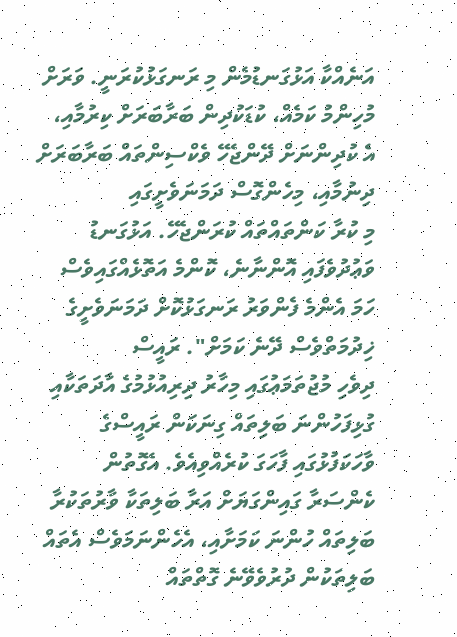އަނެއްކާ އަޅުގަނޑުމެން މި ރަނގަޅުކުރަނީ. ވަރަށް މުހިންމު ކަމެއް، ކުޑަކުދިން ބަރާބަރަށް ކިރުމާއި، އެ ކުދިންނަށް ދޭންޖެހޭ ވެކްސިންތައް ބަރާބަރަށް ދިނުމާއި، މިހެންގޮސް ދަމަނަވެށީގައި
މި ކުރާ ކަންތައްތައް ކުރަންޖެހޭ. އަޅުގަނޑު ވަޢުދުވެފައި އޮންނާނެ، ކޮންމެ އަތޮޅެއްގައިވެސް ހަމަ އެންމެ ފެންވަރު ރަނގަޅުކޮށް ދަމަނަވެށީގެ ޚިދުމަތްވެސް ދޭނެ ކަމަށް". ރައީސް
ދިވެހި މުޖުތަމަޢުގައި މިހާރު ދިރިއުޅުމުގެ އާދަތަކާއި ގުޅިފަހުންނަ ބަލިތައް ގިނަކަން ރައީސްގެ ވާހަކަފުޅުގައި ފާހަގަ ކުރެއްވިއެވެ. އެގޮތުން ކެންސަރާ ގައިންގަޔަށް އަރާ ބަލިތަކާ ވާރުތަކުރާ ބަލިތައް ހުންނަ ކަމަށާއި، އެހެންނަމަވެސް އެތައް ބަލިތަކުން ދުރުވެވޭނެ ގޮތްތައް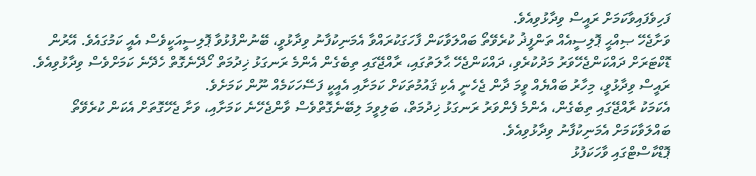ފަހިވެފައިވާކަމަށް ރައީސް ވިދާޅުވިއެވެ.
ވަށާޖެހޭ ޞިއްޙީ ޕޮލިސީއެއް ތަންފީޛު ކުރެވޭތޯ ބައްލަވާކަން ފާހަގަކުރައްވާ އެމަނިކުފާނު ވިދާޅުވީ، ބޭނުންފުޅުވާ ޕޮލިސީއަކީވެސް އެއީ ކަމުގައެވެ. އޭރުން ޑޮކްޓަރަށް ދައްކަންޖެހޭވަރު މަދުކުރެވި، ދައްކަންޖެހޭ ޙާލަތުގައި، ރާއްޖޭގައި ތިބެގެން އެންމެ ރަނގަޅު ޚިދުމަތް ހޯދޭނެގޮތް ހެދޭނެ ކަމަށްވެސް ވިދާޅުވިއެވެ. ރައީސް ވިދާޅުވީ، މިހާރު ބައްޔެއް ވީމަ ދާން ޖެހެނީ އެކި ޤައުމުތަކަށް ކަމަށާއި އެއީކީ ފަސޭހަކަމެއް ނޫން ކަމަށެވެ.
އެކަމަކު ރާއްޖޭގައި ތިބެގެން، އެންމެ ފެންވަރު ރަނގަޅު ޚިދުމަތް، ބަލިވީމަ ލިބޭނެގޮތްވެސް ވާންޖެހޭނެ ކަމަށާއި، ވަށާ ޖެހޭގޮތަށް އެކަން ކުރެވޭތޯ ބައްލަވާކަމަށް އެމަނިކުފާނު ވިދާޅުވިއެވެ.
ޕޮޑްކާސްޓްގައި ވާހަކަފުޅު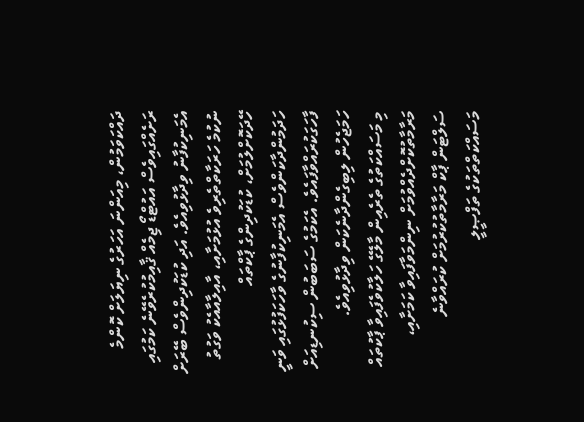ދައްކަވަމުން، މިއަންނަ އަހަރުގެ ނިޔަލަށް ކޮންމެ ރަށެއްގައިވެސް އައުޓްޑޯ ޖިމެއް ޤާއިމުކުރެވޭނެ ކަމުގައި އެމަނިކުފާނު ވިދާޅުވިއެވެ. އަދި ކުޑަކުދިންވެސް ބޭރަށް ނުކުމެ ހަރަކާތްތެރިވެ އުޅުމަށާއި، އާއިލާއާއެކު ވަގުތު ހޭދަކޮށްލުމަށް، ކުޑަކުދިންގެ ޕާކްތައް ހަދަމުންދާކަންވެސް އެމަނިކުފާނުގެ ވާހަކަފުޅުގައި ވަނީ ފާހަގަކުރައްވާފައެވެ. އެކަމުގެ ސަބަބުން ސިކުނޑިއަށް ހަމަޖެހުން ލިބިގެންދާނެކަން ވިދާޅުވިއެވެ.
މި މަސައްކަތުގެ ތެރެއިން މާލޭގެ ހަލާކުވެފައިވާ ޕާކުތައް މަރާމާތުކޮށްދެއްވުމަށް ނިންމަވާފައިވާ ކަމަށާއި، ސަލްޓަން ޕާކް މަރާމާތުކުރުމަށް ކުރައްވާނެ މަސައްކަތްތަކުގެ ތަފްޞީލީ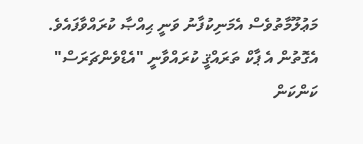މަޢުލޫމާތުވެސް އެމަނިކުފާނު ވަނީ ޙިއްޞާ ކުރައްވާފައެވެ. އެގޮތުން އެ ޕާކް ތަރައްޤީ ކުރައްވާނީ "އެޑްވެންޗަރަސް" ކަންކަން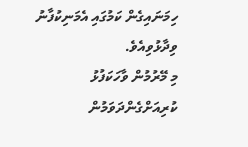ހިމަނައިގެން ކަމުގައި އެމަނިކުފާނު ވިދާޅުވިއެވެ.
މި މޭރުމުން ވާހަކަފުޅު ކުރިއަށްގެންދަވަމުން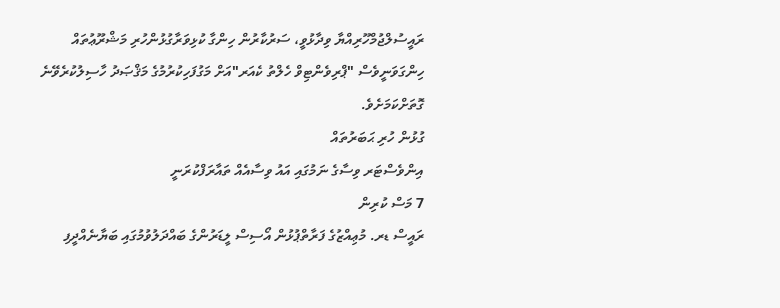ރައީސުލްޖުމްހޫރިއްޔާ ވިދާޅުވީ، ސަރުކާރުން ހިންގާ ކުޅިވަރާގުޅުންހުރި މަޝްރޫޢުތައް ހިންގަވަނީވެސް "ޕްރިވެންޓިވް ހެލްތު ކެއަރ"އަށް މަގުފަހިކުރުމުގެ މަޤްޞަދު ހާސިލުކުރެވޭނެ ގޮތަށްކަމަށެވެ.
ގުޅުން ހުރި ޙަބަރުތައް
އިންވެސްޓަރ ވިސާގެ ނަމުގައި އައު ވިސާއެއް ތައާރަފްކުރަނީ
7 މަސް ކުރިން
ރައީސް ޑރ. މުޢިއްޒުގެ ފަރާތްޕުޅުން އޯސިސް ލީޑަރުންގެ ބައްދަލުވުމުގައި ބަޔާނެއްދީފި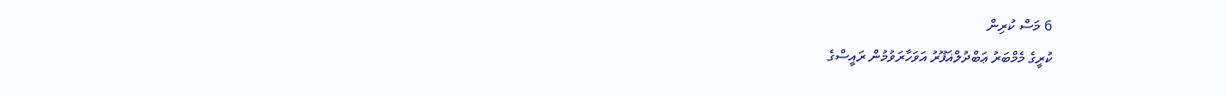6 މަސް ކުރިން
ކުރީގެ މެމްބަރު ޢަބްދުލްޣަފޫރު އަވަހާރަވުމުން ރައީސްގެ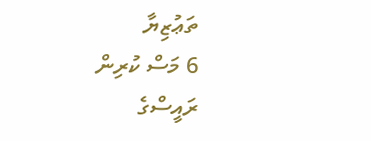ތަޢުޒިޔާ
6 މަސް ކުރިން
ރައީސްގެ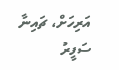އަރިހަށް، ޗައިނާ ސަފީރު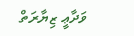ވަދާޢީ ޒިޔާރަތް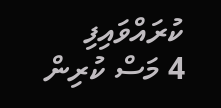ކުރައްވައިފި
4 މަސް ކުރިން